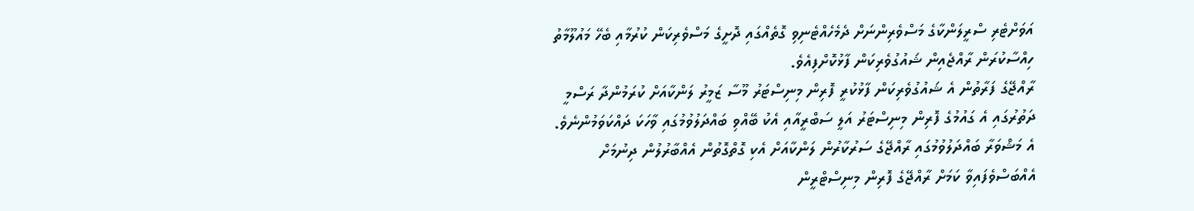އަވަށްޓެރި ސްރީލަންކާގެ މަސްވެރިންނަށް ދެމެހެއްޓެނިވި ގޮތެއްގައި ދޮށީގެ މަސްވެރިކަން ކުރުމާއި ބެހޭ މައުލޫމާތު ހިއްސާކުރަން ރާއްޖެއިން ޝައުގުވެރިކަން ފާޅުކޮށްފިއެވެ.
ރާއްޖޭގެ ފަރާތުން އެ ޝައުގުވެރިކަން ފާޅުކުރީ ފޮރިން މިނިސްޓަރު މޫސާ ޒަމީރު ލަންކާއަށް ކުރަމުންދާ ރަސްމީ ދަތުރުގައި އެ ގައުމުގެ ފޮރިން މިނިސްޓަރު އަލީ ސަބްރީއާއި އެކު ބޭއްވި ބައްދަލުވުމުގައި ވާހަކަ ދައްކަވަމުންނެވެ.
އެ މަޝްވަރާ ބައްދަލުވުމުގައި ރާއްޖޭގެ ސަރުކާރުން ލަންކާއަށް އެކި ގޮތްގޮތުން އެއްބާރުލުން ދިނުމަށް އެއްބަސްވެފައިވާ ކަމަށް ރާއްޖޭގެ ފޮރިން މިނިސްޓްރީން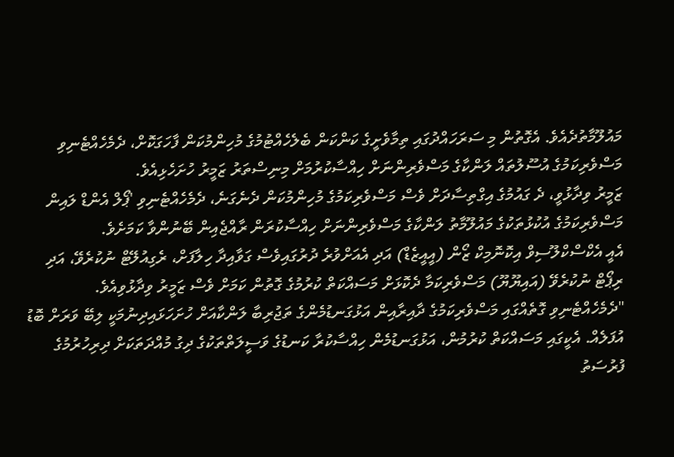މައުލޫމާތުދެއެވެ. އެގޮތުން މި ސަރަހައްދުގައި ތިމާވެށީގެ ކަންކަން ބެލެހެއްޓުމުގެ މުހިންމުކަން ފާހަގަކޮށް، ދެމެހެއްޓެނިވި މަސްވެރިކަމުގެ އުސޫލުތައް ލަންކާގެ މަސްވެރިންނަށް ހިއްސާކުރުމަށް މިނިސްތަރު ޒަމީރު ހުށަހެޅިއެވެ.
ޒަމީރު ވިދާޅުވީ، ދެ ގައުމުގެ އިގްތިސާދަށް ވެސް މަސްވެރިކަމުގެ މުހިންމުކަން ދެނެގަނެ، ދެމެހެއްޓެނިވި 'ޕޯލް އެންޑް ލައިން މަސްވެރިކަމުގެ އުކުޅުތަކުގެ މައުލޫމާތު ލަންކާގެ މަސްވެރިންނަށް ހިއްސާކުރަން ރާއްޖެއިން ބޭނުންވާ ކަމަށެވެ.
އެއީ އެކްސްކްލޫސިވް އިކޮނޮމިކް ޒޯން (އީއީޒެޑް) އަދި އެއަށްވުރެ ދުރުގައިވެސް ގަވާއިދާ ހިލާފަށް، ރެގިއުލޭޓް ނުކުރެވޭ، އަދި ރިޕޯޓް ނުކުރެވޭ (އައިޔޫޔޫ) މަސްވެރިކަމާ ދެކޮޅަށް މަސައްކަތް ކުރުމުގެ ގޮތުން ކަމަށް ވެސް ޒަމީރު ވިދާޅުވިއެވެ.
"ދެމެހެއްޓެނިވި ގޮތެއްގައި މަސްވެރިކަމުގެ ދާއިރާއިން އަޅުގަނޑުމެންގެ ތަޖުރިބާ ލަންކާއަށް ހުށަހަޅައިދިނުމަކީ ލިބޭ ވަރަށް ބޮޑު އުފަލެއް. އެކީގައި މަސައްކަތް ކުރުމުން، އަޅުގަނޑުމެން ހިއްސާކުރާ ކަނޑުގެ ވަސީލަތްތަކުގެ ދިގު މުއްދަތަކަށް ދިރިހުރުމުގެ ފުރުސަތު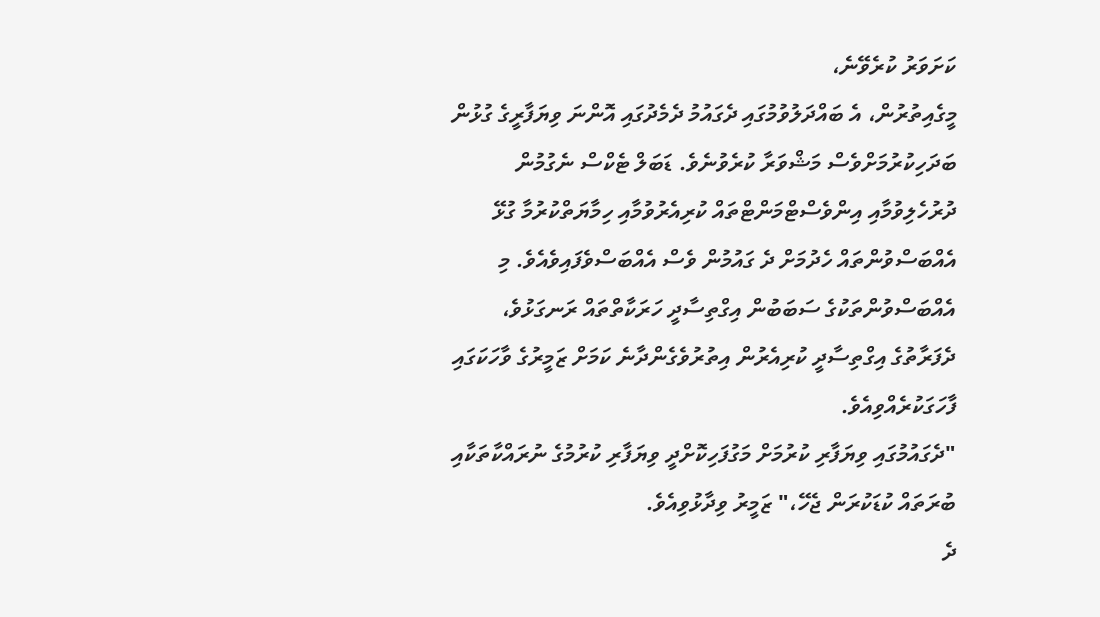ކަށަވަރު ކުރެވޭނެ،
މީގެއިތުރުން، އެ ބައްދަލުވުމުގައި ދެގައުމު ދެމެދުގައި އޮންނަ ވިޔަފާރީގެ ގުޅުން ބަދަހިކުރުމަށްވެސް މަޝްވަރާ ކުރެވުނެވެ. ޑަބަލް ޓެކްސް ނެގުމުން ދުރުހެލިވުމާއި އިންވެސްޓްމަންޓްތައް ކުރިއެރުވުމާއި ހިމާޔަތްކުރުމާ ގުޅޭ އެއްބަސްވުންތައް ހެދުމަށް ދެ ގައުމުން ވެސް އެއްބަސްވެފައިވެއެވެ. މި އެއްބަސްވުންތަކުގެ ސަބަބުން އިގްތިސާދީ ހަރަކާތްތައް ރަނގަޅުވެ، ދެފަރާތުގެ އިގްތިސާދީ ކުރިއެރުން އިތުރުވެގެންދާނެ ކަމަށް ޒަމީރުގެ ވާހަކަގައި ފާހަގަކުރެއްވިއެވެ.
"ދެގައުމުގައި ވިޔަފާރި ކުރުމަށް މަގުފަހިކޮށްދީ ވިޔަފާރި ކުރުމުގެ ނުރައްކާތަކާއި ބުރަތައް ކުޑަކުރަން ޖެހޭ،" ޒަމީރު ވިދާޅުވިއެވެ.
ދެ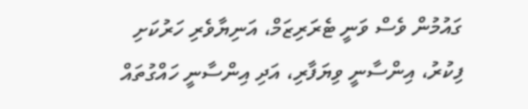ގައުމުން ވެސް ވަނީ ޓެރަރިޒަމް، އަނިޔާވެރި ހަރުކަށި ފިކުރު، އިންސާނީ ވިޔަފާރި، އަދި އިންސާނީ ހައްގުތައް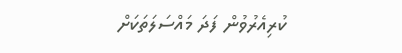ކުރިއެރުވުން ފަދަ މައްސަލަތަކަށް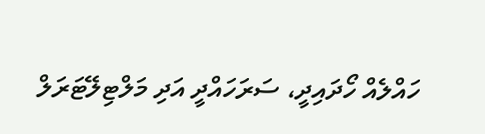ހައްލެއް ހޯދައިދީ، ސަރަހައްދީ އަދި މަލްޓިލޭޓަރަލް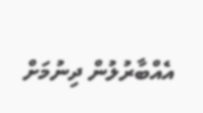އެއްބާރުލުން ދިނުމަށް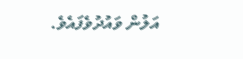އަލުން ވައުދުވެފައެވެ.